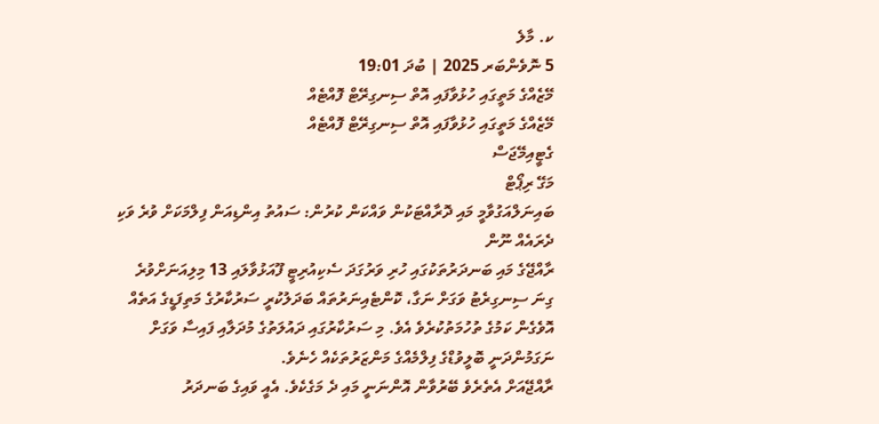ކ. މާލެ
5 ނޮވެންބަރ 2025 | ބުދަ 19:01
މޭޒެއްގެ މަތީގައި ހުޅުވާފައި އޮތް ސިނގިރޭޓް ފޮއްޓެއް
މޭޒެއްގެ މަތީގައި ހުޅުވާފައި އޮތް ސިނގިރޭޓް ފޮއްޓެއް
ގެޓީއިމޭޖަސް
މަގޭ ރިޕޯޓް
ބައިނަލްއަގުވާމީ މައި ދޮރާއްޓަކުން ވައްކަން ކުރުން: ސައުތު އިންޑިއަން ފިލްމަކަށް ވުރެ ވަކި ދެރައެއް ނޫން
ރާއްޖޭގެ މައި ބަނދަރުތަކުގައި ހުރި ވަރުގަދަ ސެކިއުރިޓީ ފޫއަޅުވާލައި 13 މިލިއަނަށްވުރެ ގިނަ ސިނގިރެޓު ވަގަށް ނަގާ، ކޮންޓެއިނަރުތައް ބަދަލުކުރީ ސަރުކާރުގެ މަތިފަޑީގެ އަތެއް އޮވެގެން ކަމުގެ ތުހުމަތުކުރެވެ އެވެ. މި ސަރުކާރުގައި ދައުލަތުގެ މުދަލާއި ފައިސާ ވަގަށް ނަގަމުންދަނީ ބޮލީވުޑްގެ ފިލްމެއްގެ މަންޒަރުތަކެއް ހެނެވެ.
ރާއްޖޭއަށް އެތެރެވެ ބޭރުވާން އޮންނަނީ މައި ދެ މަގެކެވެ. އެއީ ވައިގެ ބަނދަރު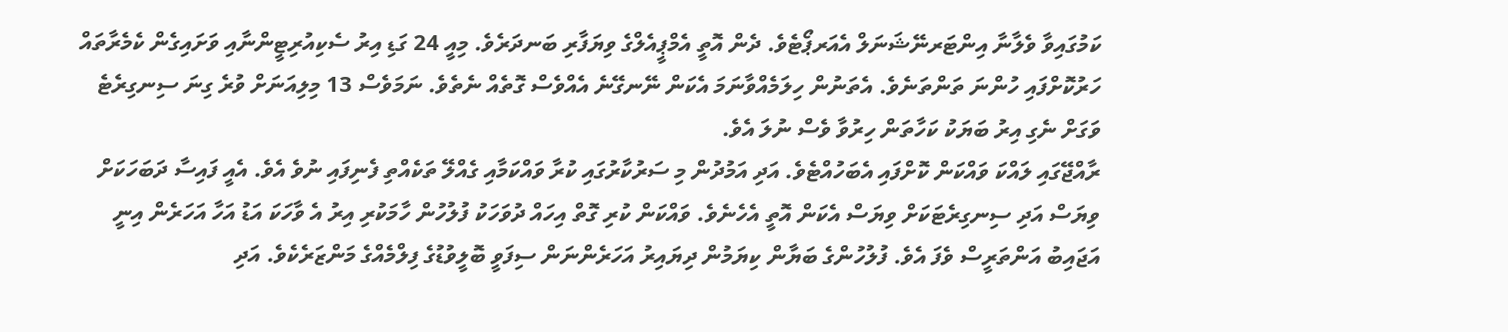ކަމުގައިވާ ވެލާނާ އިންޓަރނޭޝަނަލް އެއަރޕޯޓެވެ. ދެން އޮތީ އެމްޕީއެލްގެ ވިޔަފާރި ބަނދަރެވެ. މިއީ 24 ގަޑި އިރު ސެކިއުރިޓީންނާއި ވަށައިގެން ކެމެރާތައް ހަރުކޮށްފައި ހުންނަ ތަންތަނެވެ. އެތަނުން ހިލަމެއްވާނަމަ އެކަން ނޭނގޭނެ އެއްވެސް ގޮތެއް ނެތެވެ. ނަމަވެސް 13 މިލިއަނަށް ވުރެ ގިނަ ސިނގިރެޓެ ވަގަށް ނެގި އިރު ބަޔަކު ކަހާތަން ހިރުވާ ވެސް ނުލަ އެވެ.
ރާއްޖޭގައި ލައްކަ ވައްކަން ކޮށްފައި އެބަހުއްޓެވެ. އަދި އަމުދުން މި ސަރުކާރުގައި ކުރާ ވައްކަމާއި ގެއްލޭ ތަކެއްތި ފެނިފައި ނުވެ އެވެ. އެއީ ފައިސާ ދަބަހަކަށް ވިޔަސް އަދި ސިނގިރެޓަކަށް ވިޔަސް އެކަން އޮތީ އެހެނެވެ. ވައްކަން ކުރި ގޮތް އިހައް ދުވަހަކު ފުލުހުން ހާމަކުރި އިރު އެ ވާހަކަ އަޑު އަހާ އަހަރެން އިނީ އަޖައިބު އަންތަރީސް ވެފަ އެވެ. ފުލުހުންގެ ބަޔާން ކިޔަމުން ދިޔައިރު އަހަރެންނަން ސިފަވީ ބޮލީވުޑުގެ ފިލްމެއްގެ މަންޒަރެކެވެ. އަދި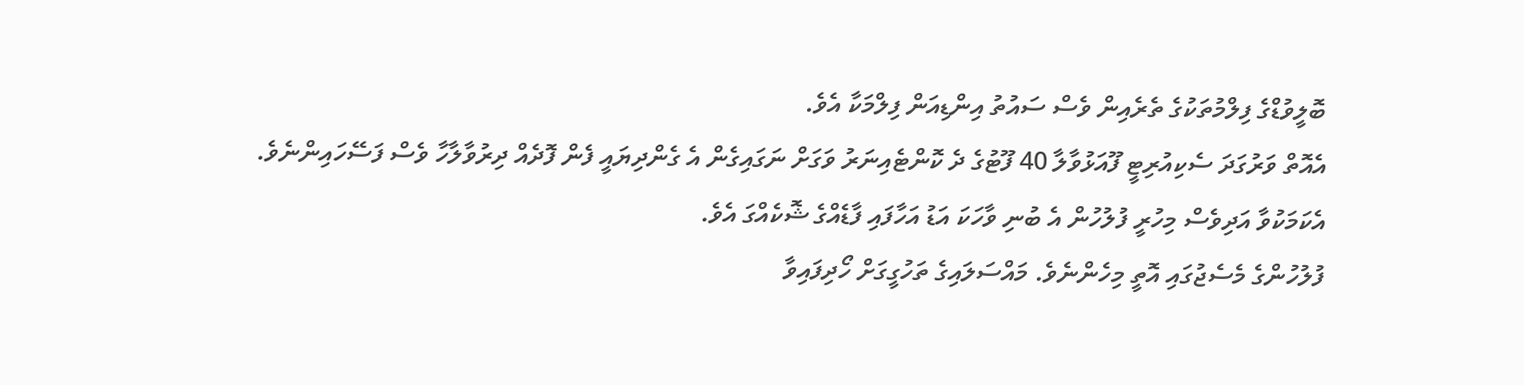ބޮލީވުޑްގެ ފިލްމުތަކުގެ ތެރެއިން ވެސް ސައުތު އިންޑިއަން ފިލްމަކާ އެވެ.
އެއޮތް ވަރުގަދަ ސެކިއުރިޓީ ފޫއަޅުވާލާ 40 ފޫޓުގެ ދެ ކޮންޓެއިނަރު ވަގަށް ނަގައިގެން އެ ގެންދިޔައީ ފެން ފޮދެއް ދިރުވާލާހާ ވެސް ފަސޭހައިންނެވެ. އެކަމަކުވާ އަދިވެސް މިހުރީ ފުލުހުން އެ ބުނި ވާހަކަ އަޑު އަހާފައި ފާޑެއްގެ ޝޮކެއްގަ އެވެ.
ފުލުހުންގެ މެސެޖުގައި އޮތީ މިހެންނެވެ. މައްސަލައިގެ ތަހުގީގަށް ހޯދިފައިވާ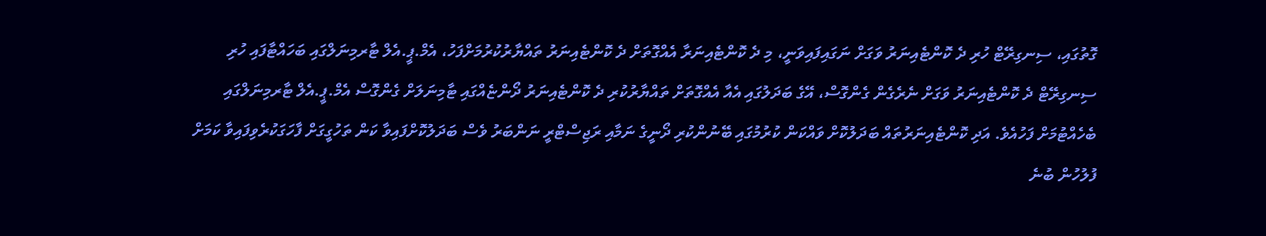ގޮތުގައި، ސިނގިރޭޓް ހުރި ދެ ކޮންޓެއިނަރު ވަގަށް ނަގައިފައިވަނީ، މި ދެ ކޮންޓެއިނަރާ އެއްގޮތަށް ދެ ކޮންޓެއިނަރު ތައްޔާރުކުރުމަށްފަހު، އެމް.ޕީ.އެލް ޓާރމިނަލްގައި ބަހައްޓާފައި ހުރި ސިނގިރޭޓް ދެ ކޮންޓެއިނަރު ވަގަށް ނެރެގެން ގެންގޮސް، އޭގެ ބަދަލުގައި އެއާ އެއްގޮތަށް ތައްޔާރުކުރި ދެ ކޮންޓެއިނަރު ދޯންޏެއްގައި ޓާމިނަލަށް ގެންގޮސް އެމް.ޕީ.އެލް ޓާރމިނަލްގައި ބެހެއްޓުމަށް ފަހުއެވެ. އަދި ކޮންޓެއިނަރުތައް ބަދަލުކޮށް ވައްކަން ކުރުމުގައި ބޭނުންކުރި ދޯނީގެ ނަމާއި ރަޖިސްޓްރީ ނަންބަރު ވެސް ބަދަލުކޮށްފައިވާ ކަން ތަހުގީގަށް ފާހަގަކުރެވިފައިވާ ކަމަށް ފުލުހުން ބުނެ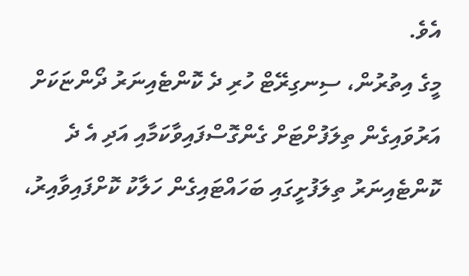އެވެ.
މީގެ އިތުރުން، ސިނގިރޭޓް ހުރި ދެ ކޮންޓެއިނަރު ދޯންޏަކަށް އަރުވައިގެން ތިލަފުށްޓަށް ގެންގޮސްފައިވާކަމާއި އަދި އެ ދެ ކޮންޓެއިނަރު ތިލަފުށީގައި ބަހައްޓައިގެން ހަލާކު ކޮށްފައިވާއިރު،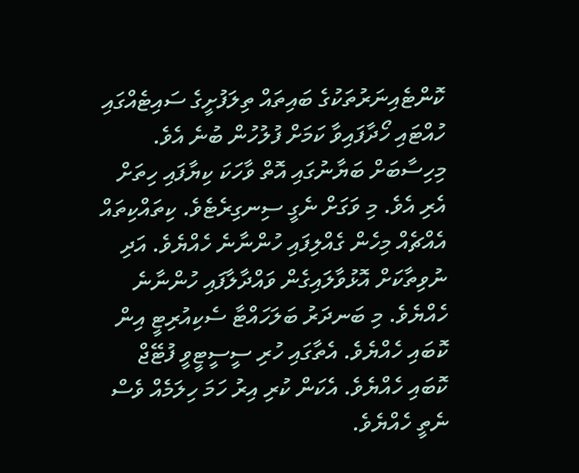ކޮންޓެއިނަރުތަކުގެ ބައިތައް ތިލަފުށީގެ ސައިޓެއްގައި ހުއްޓައި ހޯދާފައިވާ ކަމަށް ފުލުހުން ބުނެ އެވެ.
މިހިސާބަށް ބަޔާނުގައި އޮތް ވާހަކަ ކިޔާފައި ހިތަށް އެރި އެވެ. މި ވަގަށް ނެގީ ސިނގިރެޓެވެ. ކިތައްކިތައް އެއްޗެއް މިހެން ގެއްލިފައި ހުންނާނެ ހެއްޔެވެ. އަދި ނުވިތާކަށް އޮޅުވާލައިގެން ވައްދާލާފައި ހުންނާނެ ހެއްޔެވެ. މި ބަނދަރު ބަލަހައްޓާ ސެކިއުރިޓީ އިން ކޮބައި ހެއްޔެވެ. އެތާގައި ހުރި ސީސީޓީވީ ފުޓޭޖް ކޮބައި ހެއްޔެވެ. އެކަން ކުރި އިރު ހަމަ ހިލަމެއް ވެސް ނެތީ ހެއްޔެވެ.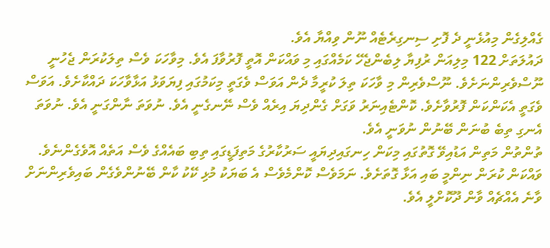ގެއްލިގެން މިއުޅެނީ ދެ ފޮށި ސިނގިރެޓެއް ނޫން ވިއްޔާ އެވެ.
ދައުލަތަށް 122 މިލިއަން ރުފިޔާ ލިބެންޖެހޭ ކަމެއްގައި މި ވައްކަން އޮތީ ފޮރުވާފަ އެވެ. މިވާހަކަ ވެސް ތިލަކުރަން ޖެހުނީ ނޫސްވެރިންނަށެވެ. ނޫސްވެރިން މި ވާހަކަ ތިލަ ކުރީމާ ދެން އަވަސް ވެގަތީ މިކަމުގައި ފިޔަވަޅު އަޅާވާހަކަ ދައްކާށެވެ. އަވަސް ވެގަތީ އެކަންކަން ފޮރުވާށެވެ. ކޮންޓެއިނަރު ވަގަށް ގެންދިޔަ އިރެއް ވެސް ނޭނގެނީ އެވެ. ނުވަތަ ނާންގަނީ އެވެ. ނުވަތަ އެނގި ތިބެ ބުނަން ބޭނުން ނުވަނީ އެވެ.
ތުންތުން މަތިން އަޑުއިވޭ ގޮތުގައި މިކަން ހިނގައިދިޔައީ ސަރުކާރުގެ މަތިފަޑީގައި ތިބި ބައެއްގެ ވެސް އަތެއް އޮވެގެންނެވެ. ވައްކަން ކުރަން ނިންމީ ބައި އަޅާ ގޮތަށެވެ. ނަމަވެސް ކޮންމެވެސް އެ ބަޔަކު މުޅި ކޭކު ކާން ބޭނުންވެގެން ބައިވެރިންނަށް ވާނެ އެއްޗެއް ވާން ދޫކޮށްލީ އެވެ.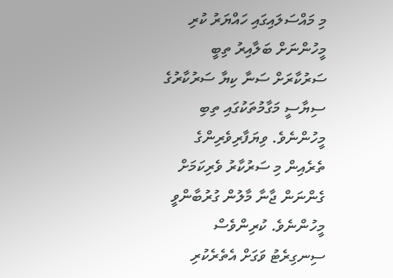މި މައްސަލައިގައި ހައްޔަރު ކުރި މީހުންނަށް ބަލާއިރު ތިބީ ސަރުކާރަށް ސަނާ ކިޔާ ސަރުކާރުގެ ސިޔާސީ މަގާމުތަކުގައި ތިބި މީހުންނެވެ. ވިޔަފާރިވެރިންގެ ތެރެއިން މި ސަރުކާރު ވެރިކަމަށް ގެންނަން ޖާނާ މާލުން ގުރުބާންވީ މީހުންނެވެ. ކުރިންވެސް ސިނގިރެޓު ވަގަށް އެތެރެކުރި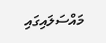މައްސަލައިގައި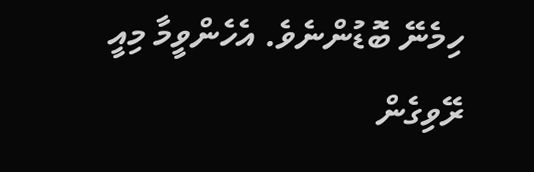ހިމެނޭ ބޮޑުންނެވެ. އެހެންވީމާ މިއީ ރޭވިގެން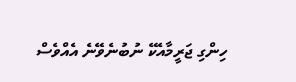ހިންގި ޖަރީމާއެކޭ ނުބުނެވޭނެ އެއްވެސް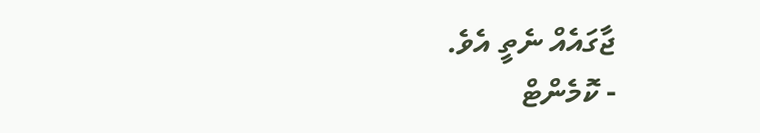ޖާގައެއް ނެތީ އެވެ.
- ކޮމެންޓް